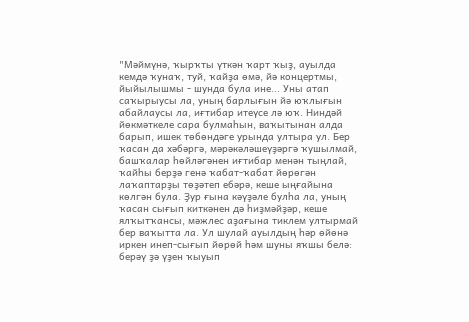"Мәймүнә, ҡырҡты үткән ҡарт ҡыҙ, ауылда кемдә ҡунаҡ, туй, ҡайҙа өмә, йә концертмы, йыйылышмы - шунда була ине... Уны атап саҡырыусы ла, уның барлығын йә юҡлығын абайлаусы ла, иғтибар итеүсе лә юҡ. Ниндәй йөкмәткеле сара булмаһын, ваҡытынан алда барып, ишек төбөндәге урында ултыра ул. Бер ҡасан да хәбәргә, мәрәкәләшеүҙәргә ҡушылмай, башҡалар һөйләгәнен иғтибар менән тыңлай, ҡайһы берҙә генә ҡабат-ҡабат йөрөгән лаҡаптарҙы төҙәтеп ебәрә, кеше ыңғайына көлгән була. Ҙур ғына кәүҙәле булһа ла, уның ҡасан сығып киткәнен дә һиҙмәйҙәр, кеше ялҡытҡансы, мәжлес аҙағына тиклем ултырмай бер ваҡытта ла. Ул шулай ауылдың һәр өйөнә иркен инеп-сығып йөрөй һәм шуны яҡшы белә: берәү ҙә үҙен ҡыуып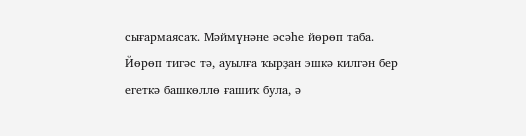сығармаясаҡ. Мәймүнәне әсәһе йөрөп таба. Йөрөп тигәс тә, ауылға ҡырҙан эшкә килгән бер егеткә башкөллө ғашиҡ була, ә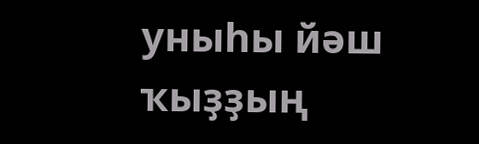уныһы йәш ҡыҙҙың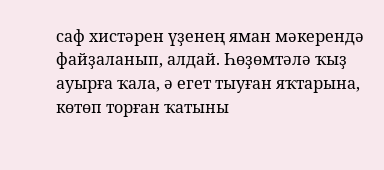саф хистәрен үҙенең яман мәкерендә файҙаланып, алдай. Һөҙөмтәлә ҡыҙ ауырға ҡала, ә егет тыуған яҡтарына, көтөп торған ҡатыны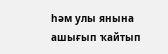һәм улы янына ашығып ҡайтып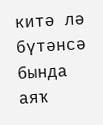китә лә бүтәнсә бында аяҡ